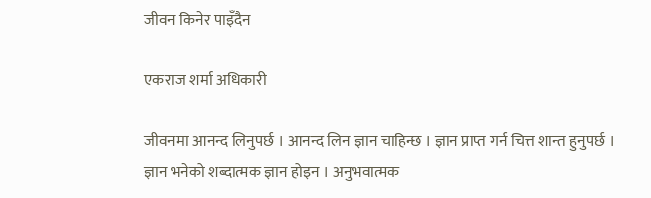जीवन किनेर पाइँदैन

एकराज शर्मा अधिकारी

जीवनमा आनन्द लिनुपर्छ । आनन्द लिन ज्ञान चाहिन्छ । ज्ञान प्राप्त गर्न चित्त शान्त हुनुपर्छ । ज्ञान भनेको शब्दात्मक ज्ञान होइन । अनुभवात्मक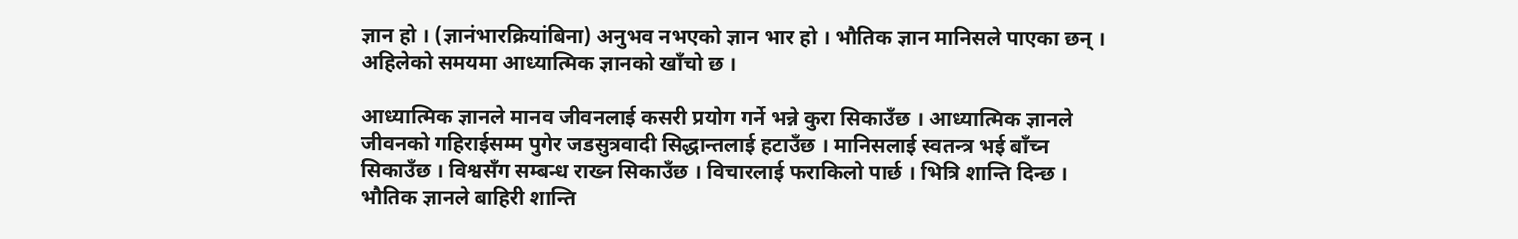ज्ञान हो । (ज्ञानंभारक्रियांबिना) अनुभव नभएको ज्ञान भार हो । भौतिक ज्ञान मानिसले पाएका छन् । अहिलेको समयमा आध्यात्मिक ज्ञानको खाँचो छ ।

आध्यात्मिक ज्ञानले मानव जीवनलाई कसरी प्रयोग गर्ने भन्ने कुरा सिकाउँछ । आध्यात्मिक ज्ञानले जीवनको गहिराईसम्म पुगेर जडसुत्रवादी सिद्धान्तलाई हटाउँछ । मानिसलाई स्वतन्त्र भई बाँच्न सिकाउँछ । विश्वसँग सम्बन्ध राख्न सिकाउँछ । विचारलाई फराकिलो पार्छ । भित्रि शान्ति दिन्छ । भौतिक ज्ञानले बाहिरी शान्ति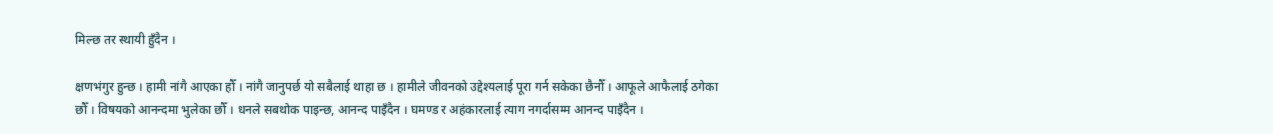मिल्छ तर स्थायी हुँदैन ।

क्षणभंगुर हुन्छ । हामी नांगै आएका हौँ । नांगै जानुपर्छ यो सबैलाई थाहा छ । हामीले जीवनको उद्देश्यलाई पूरा गर्न सकेका छैनौँ । आफूले आफैलाई ठगेका छौँ । विषयको आनन्दमा भुलेका छौँ । धनले सबथोक पाइन्छ, आनन्द पाइँदैन । घमण्ड र अहंकारलाई त्याग नगर्दासम्म आनन्द पाइँदैन ।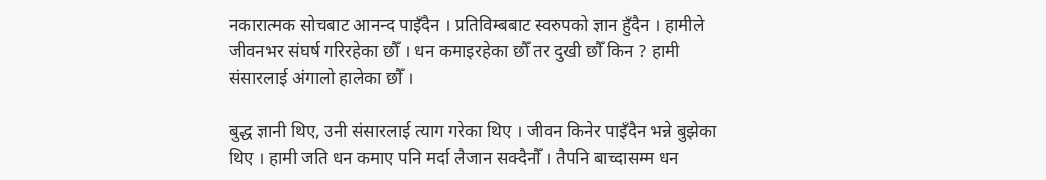नकारात्मक सोचबाट आनन्द पाइँदैन । प्रतिविम्बबाट स्वरुपको ज्ञान हुँदैन । हामीले जीवनभर संघर्ष गरिरहेका छौँ । धन कमाइरहेका छौँ तर दुखी छौँ किन ? हामी संसारलाई अंगालो हालेका छौँ ।

बुद्ध ज्ञानी थिए, उनी संसारलाई त्याग गरेका थिए । जीवन किनेर पाइँदैन भन्ने बुझेका थिए । हामी जति धन कमाए पनि मर्दा लैजान सक्दैनौँ । तैपनि बाच्दासम्म धन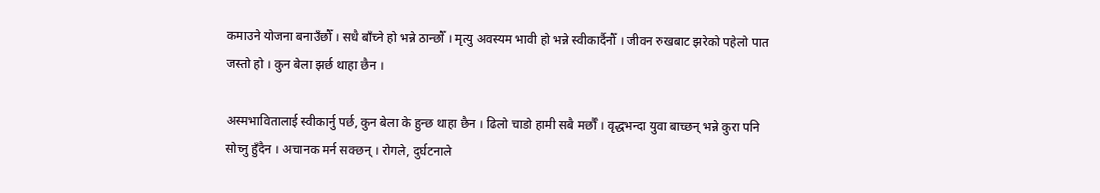कमाउने योजना बनाउँछौँ । सधै बाँच्ने हो भन्ने ठान्छौँ । मृत्यु अवस्यम भावी हो भन्ने स्वीकार्दैनौँ । जीवन रुखबाट झरेको पहेलो पात जस्तो हो । कुन बेला झर्छ थाहा छैन ।

अस्मभावितालाई स्वीकार्नु पर्छ, कुन बेला के हुन्छ थाहा छैन । ढिलो चाडो हामी सबै मर्छौँ । वृद्धभन्दा युवा बाच्छन् भन्ने कुरा पनि सोच्नु हुँदैन । अचानक मर्न सक्छन् । रोगले, दुर्घटनाले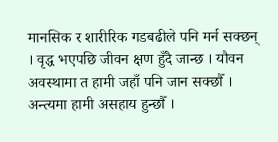मानसिक र शारीरिक गडबढीले पनि मर्न सक्छन् । वृद्ध भएपछि जीवन क्षण हुँदै जान्छ । यौवन अवस्थामा त हामी जहाँ पनि जान सक्छौँ । अन्त्यमा हामी असहाय हुन्छौँ ।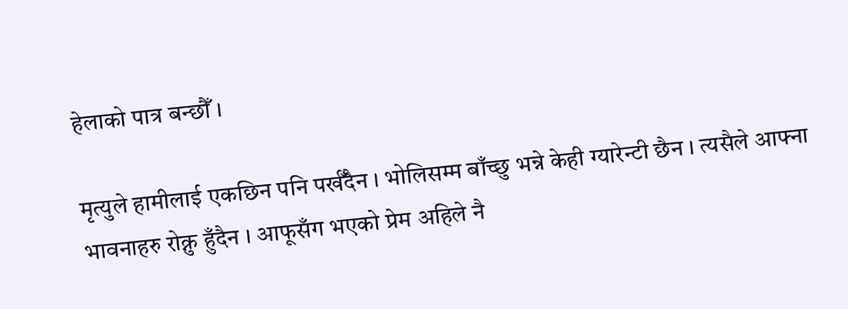हेलाको पात्र बन्छौँ ।

मृत्युले हामीलाई एकछिन पनि पर्खँदैन । भोलिसम्म बाँच्छु भन्ने केही ग्यारेन्टी छैन । त्यसैले आफ्ना भावनाहरु रोक्नु हुँदैन । आफूसँग भएको प्रेम अहिले नै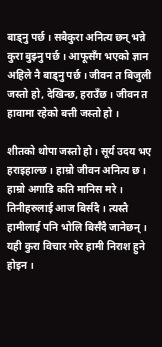बाड्नु पर्छ । सबैकुरा अनित्य छन् भन्ने कुरा बुझ्नु पर्छ । आफूसँग भएको ज्ञान अहिले नै बाड्नु पर्छ । जीवन त बिजुली जस्तो हो, देखिन्छ, हराउँछ । जीवन त हावामा रहेको बत्ती जस्तो हो ।

शीतको थोपा जस्तो हो । सूर्य उदय भए हराइहाल्छ । हाम्रो जीवन अनित्य छ । हाम्रो अगाडि कति मानिस मरे । तिनीहरुलाई आज बिर्सदै । त्यस्तै हामीलाई पनि भोलि बिर्सँदै जानेछन् । यही कुरा विचार गरेर हामी निराश हुने होइन ।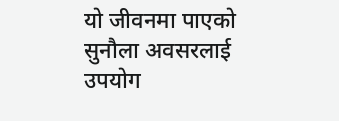यो जीवनमा पाएको सुनौला अवसरलाई उपयोग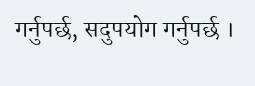गर्नुपर्छ, सदुपयोग गर्नुपर्छ ।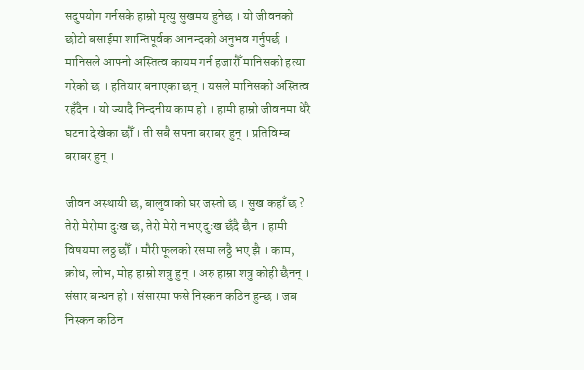सदुपयोग गर्नसके हाम्रो मृत्यु सुखमय हुनेछ । यो जीवनको छोटो बसाईमा शान्तिपूर्वक आनन्दको अनुभव गर्नुपर्छ । मानिसले आफ्नो अस्तित्व कायम गर्न हजारौँ मानिसको हत्या गरेको छ । हतियार बनाएका छन् । यसले मानिसको अस्तित्व रहँदैन । यो ज्यादै निन्दनीय काम हो । हामी हाम्रो जीवनमा धेरै घटना देखेका छौँ । ती सबै सपना बराबर हुन् । प्रतिविम्ब बराबर हुन् ।

जीवन अस्थायी छ, बालुवाको घर जस्तो छ । सुख कहाँ छ ? तेरो मेरोमा दुःख छ, तेरो मेरो नभए दुःख छँदै छैन । हामी विषयमा लठ्ठ छौँ । मौरी फूलको रसमा लठ्ठै भए झै । काम, क्रोध, लोभ, मोह हाम्रो शत्रु हुन् । अरु हाम्रा शत्रु कोही छैनन् । संसार बन्धन हो । संसारमा फसे निस्कन कठिन हुन्छ । जब निस्कन कठिन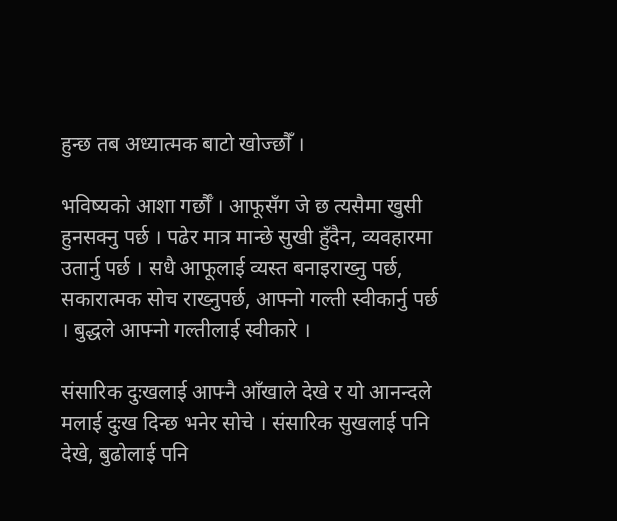हुन्छ तब अध्यात्मक बाटो खोज्छौँ ।

भविष्यको आशा गर्छौँ । आफूसँग जे छ त्यसैमा खुसी हुनसक्नु पर्छ । पढेर मात्र मान्छे सुखी हुँदैन, व्यवहारमा उतार्नु पर्छ । सधै आफूलाई व्यस्त बनाइराख्नु पर्छ, सकारात्मक सोच राख्नुपर्छ, आफ्नो गल्ती स्वीकार्नु पर्छ । बुद्धले आफ्नो गल्तीलाई स्वीकारे ।

संसारिक दुःखलाई आफ्नै आँखाले देखे र यो आनन्दले मलाई दुःख दिन्छ भनेर सोचे । संसारिक सुखलाई पनि देखे, बुढोलाई पनि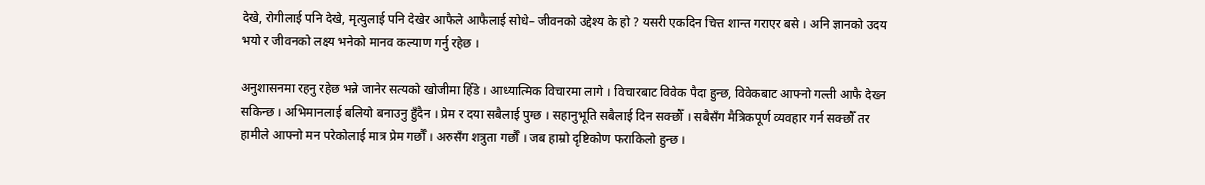देखे, रोगीलाई पनि देखे, मृत्युलाई पनि देखेर आफैले आफैलाई सोधे– जीवनको उद्देश्य के हो ? यसरी एकदिन चित्त शान्त गराएर बसे । अनि ज्ञानको उदय भयो र जीवनको लक्ष्य भनेको मानव कल्याण गर्नु रहेछ ।

अनुशासनमा रहनु रहेछ भन्ने जानेर सत्यको खोजीमा हिँडे । आध्यात्मिक विचारमा लागे । विचारबाट विवेक पैदा हुन्छ, विवेकबाट आफ्नो गल्ती आफै देख्न सकिन्छ । अभिमानलाई बलियो बनाउनु हुँदैन । प्रेम र दया सबैलाई पुग्छ । सहानुभूति सबैलाई दिन सक्छौँ । सबैसँग मैत्रिकपूर्ण व्यवहार गर्न सक्छौँ तर हामीले आफ्नो मन परेकोलाई मात्र प्रेम गर्छौँ । अरुसँग शत्रुता गर्छौँ । जब हाम्रो दृष्टिकोण फराकिलो हुन्छ ।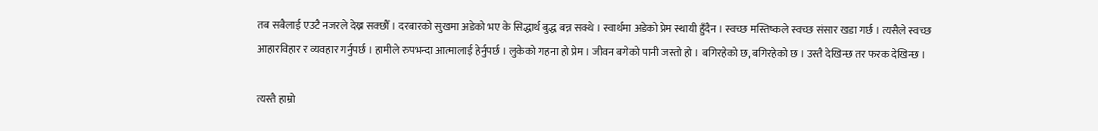तब सबैलाई एउटै नजरले देख्न सक्छौँ । दरबारको सुखमा अडेको भए के सिद्धार्थ बुद्ध बन्न सक्थे । स्वार्थमा अडेको प्रेम स्थायी हुँदैन । स्वच्छ मस्तिष्कले स्वच्छ संसार खडा गर्छ । त्यसैले स्वच्छ आहारविहार र व्यवहार गर्नुपर्छ । हामीले रुपभन्दा आत्मालाई हेर्नुपर्छ । लुकेको गहना हो प्रेम । जीवन बगेको पानी जस्तो हो । बगिरहेको छ, बगिरहेको छ । उस्तै देखिन्छ तर फरक देखिन्छ ।

त्यस्तै हाम्रो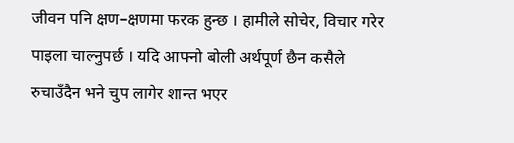जीवन पनि क्षण–क्षणमा फरक हुन्छ । हामीले सोचेर, विचार गरेर पाइला चाल्नुपर्छ । यदि आफ्नो बोली अर्थपूर्ण छैन कसैले रुचाउँदैन भने चुप लागेर शान्त भएर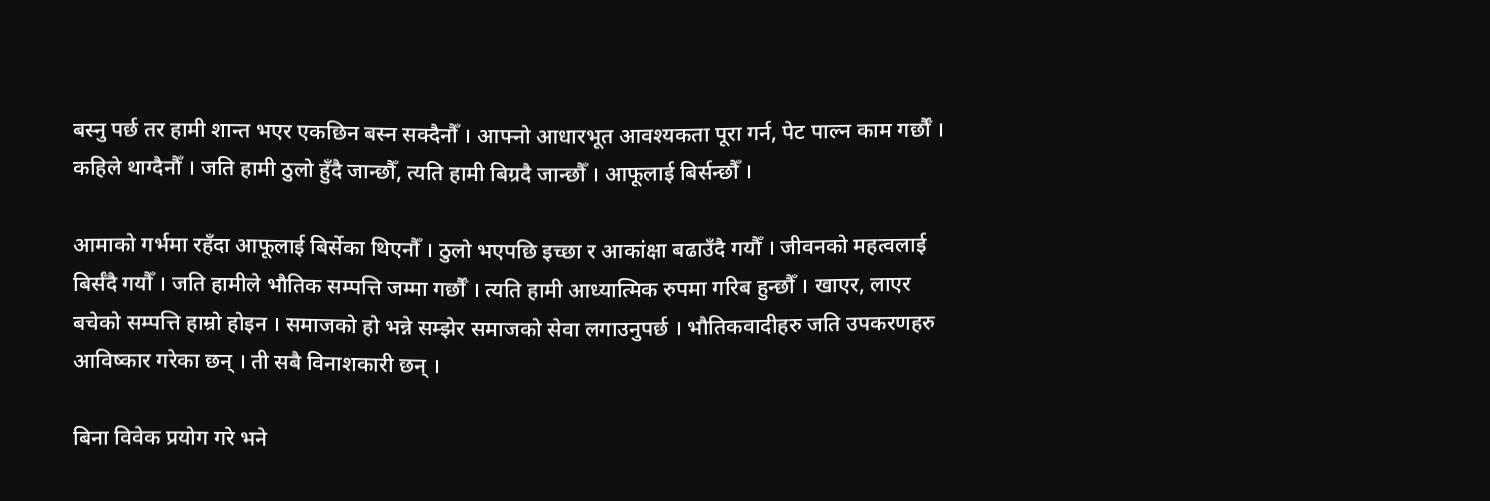बस्नु पर्छ तर हामी शान्त भएर एकछिन बस्न सक्दैनौँ । आफ्नो आधारभूत आवश्यकता पूरा गर्न, पेट पाल्न काम गर्छौँ । कहिले थाग्दैनौँ । जति हामी ठुलो हुँदै जान्छौँ, त्यति हामी बिग्रदै जान्छौँ । आफूलाई बिर्सन्छौँ ।

आमाको गर्भमा रहँदा आफूलाई बिर्सेका थिएनौँ । ठुलो भएपछि इच्छा र आकांक्षा बढाउँदै गयौँ । जीवनको महत्वलाई बिर्सँदै गयौँ । जति हामीले भौतिक सम्पत्ति जम्मा गर्छौँ । त्यति हामी आध्यात्मिक रुपमा गरिब हुन्छौँ । खाएर, लाएर बचेको सम्पत्ति हाम्रो होइन । समाजको हो भन्ने सम्झेर समाजको सेवा लगाउनुपर्छ । भौतिकवादीहरु जति उपकरणहरु आविष्कार गरेका छन् । ती सबै विनाशकारी छन् ।

बिना विवेक प्रयोग गरे भने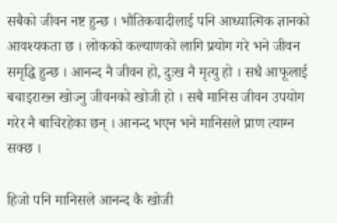सबैको जीवन नष्ट हुन्छ । भौतिकवादीलाई पनि आध्यात्मिक ज्ञानको आवश्यकता छ । लोकको कल्याणको लागि प्रयोग गरे भने जीवन समृद्धि हुन्छ । आनन्द नै जीवन हो, दुःख नै मृत्यु हो । सधै आफूलाई बचाइराख्न खोज्नु जीवनको खोजी हो । सबै मानिस जीवन उपयोग गरेर नै बाचिरहेका छन् । आनन्द भएन भने मानिसले प्राण त्याग्न सक्छ ।

हिजो पनि मानिसले आनन्द कै खोजी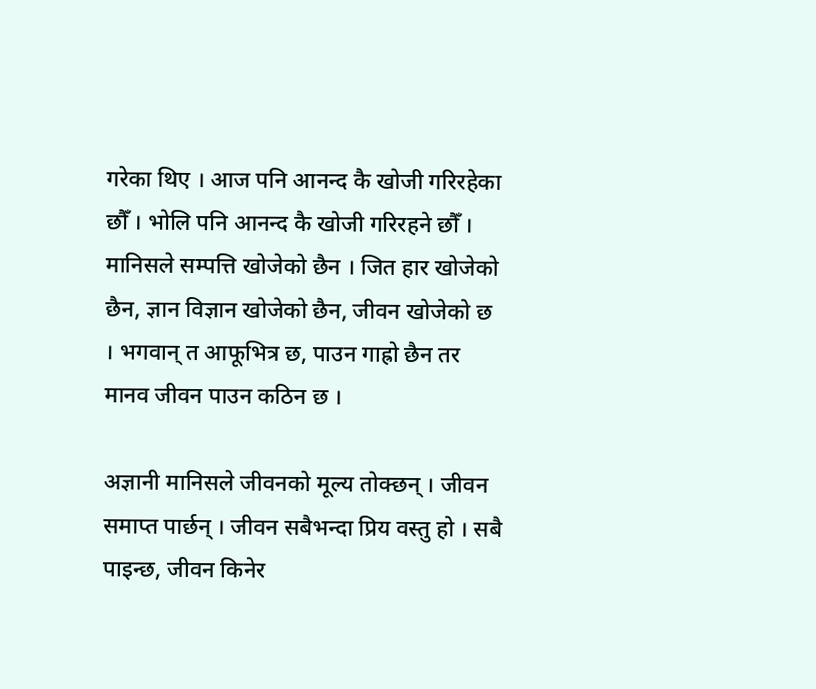गरेका थिए । आज पनि आनन्द कै खोजी गरिरहेका छौँ । भोलि पनि आनन्द कै खोजी गरिरहने छौँ । मानिसले सम्पत्ति खोजेको छैन । जित हार खोजेको छैन, ज्ञान विज्ञान खोजेको छैन, जीवन खोजेको छ । भगवान् त आफूभित्र छ, पाउन गाह्रो छैन तर मानव जीवन पाउन कठिन छ ।

अज्ञानी मानिसले जीवनको मूल्य तोक्छन् । जीवन समाप्त पार्छन् । जीवन सबैभन्दा प्रिय वस्तु हो । सबै पाइन्छ, जीवन किनेर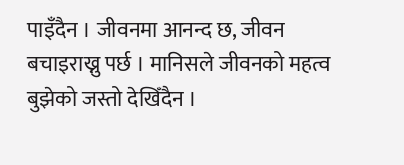पाइँदैन । जीवनमा आनन्द छ, जीवन बचाइराख्नु पर्छ । मानिसले जीवनको महत्व बुझेको जस्तो देखिँदैन ।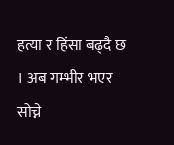हत्या र हिंसा बढ्दै छ । अब गम्भीर भएर सोच्ने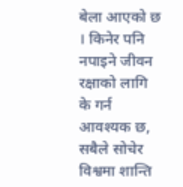बेला आएको छ । किनेर पनि नपाइने जीवन रक्षाको लागि के गर्न आवश्यक छ, सबैले सोचेर विश्वमा शान्ति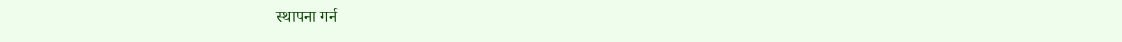स्थापना गर्न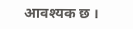आवश्यक छ ।